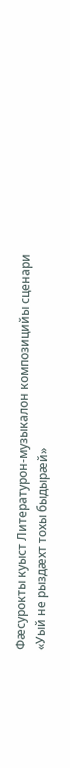Фæсурокты куыст Литературон-музыкалон композицийы сценари «Уый не рыздæхт тохы быдырæй»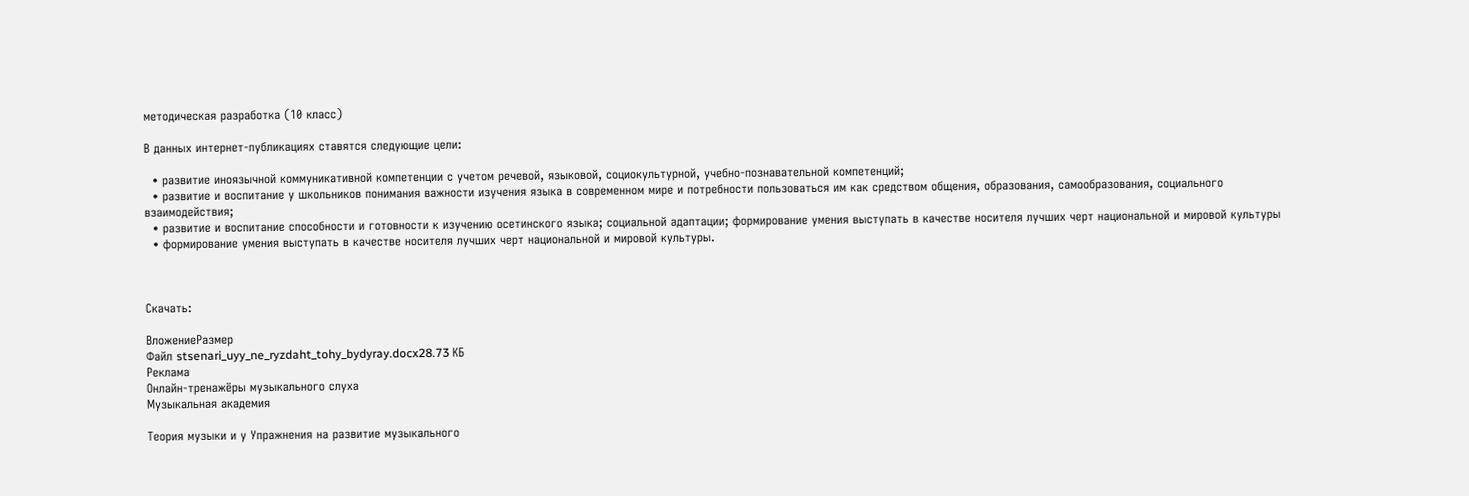методическая разработка (10 класс)

В данных интернет-публикациях ставятся следующие цели:

  • развитие иноязычной коммуникативной компетенции с учетом речевой, языковой, социокультурной, учебно-познавательной компетенций;
  • развитие и воспитание у школьников понимания важности изучения языка в современном мире и потребности пользоваться им как средством общения, образования, самообразования, социального взаимодействия;
  • развитие и воспитание способности и готовности к изучению осетинского языка; социальной адаптации; формирование умения выступать в качестве носителя лучших черт национальной и мировой культуры
  • формирование умения выступать в качестве носителя лучших черт национальной и мировой культуры.



Скачать:

ВложениеРазмер
Файл stsenari_uyy_ne_ryzdaht_tohy_bydyray.docx28.73 КБ
Реклама
Онлайн-тренажёры музыкального слуха
Музыкальная академия

Теория музыки и у Упражнения на развитие музыкального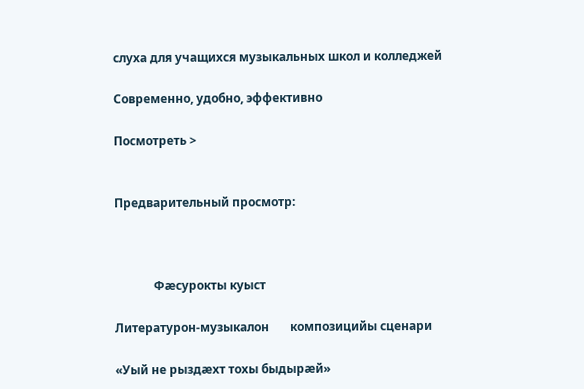слуха для учащихся музыкальных школ и колледжей

Современно, удобно, эффективно

Посмотреть >


Предварительный просмотр:



             Фæсурокты куыст

Литературон-музыкалон       композицийы сценари

«Уый не рыздæхт тохы быдырæй»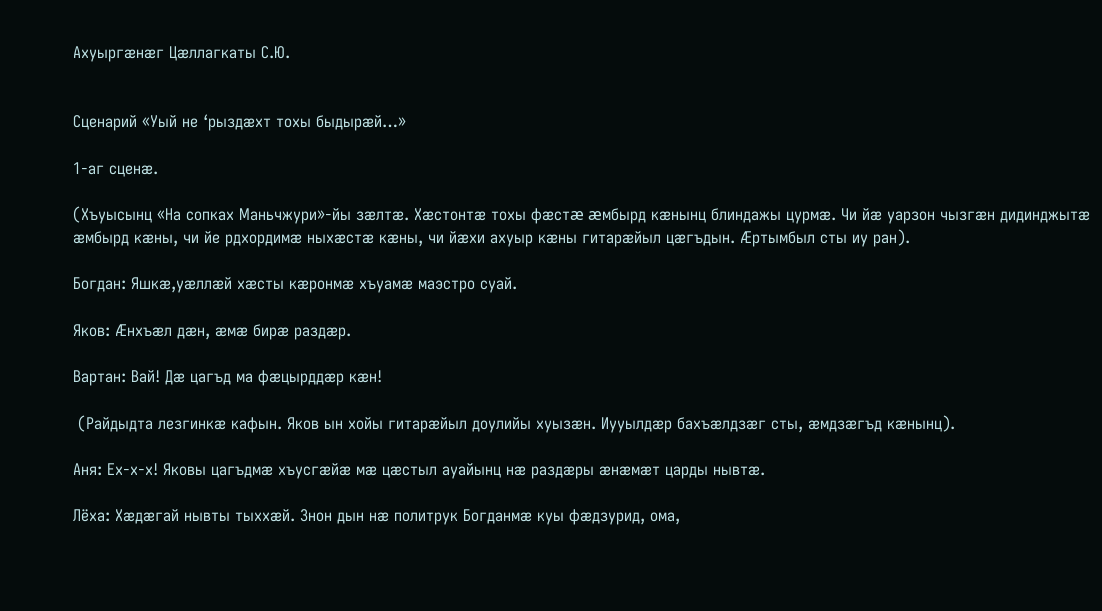Ахуыргæнæг Цæллагкаты С.Ю.


Cценарий «Уый не ‘рыздæхт тохы быдырæй…»

1-аг сценæ.

(Хъуысынц «На сопках Маньчжури»-йы зæлтæ. Хæстонтæ тохы фæстæ æмбырд кæнынц блиндажы цурмæ. Чи йæ уарзон чызгæн дидинджытæ æмбырд кæны, чи йе рдхордимæ ныхæстæ кæны, чи йæхи ахуыр кæны гитарæйыл цæгъдын. Æртымбыл сты иу ран).

Богдан: Яшкæ,уæллæй хæсты кæронмæ хъуамæ маэстро суай.

Яков: Æнхъæл дæн, æмæ бирæ раздæр.

Вартан: Вай! Дæ цагъд ма фæцырддæр кæн!

 (Райдыдта лезгинкæ кафын. Яков ын хойы гитарæйыл доулийы хуызæн. Иууылдæр бахъæлдзæг сты, æмдзæгъд кæнынц).

Аня: Ех-х-х! Яковы цагъдмæ хъусгæйæ мæ цæстыл ауайынц нæ раздæры æнæмæт царды нывтæ.

Лёха: Хæдæгай нывты тыххæй. Знон дын нæ политрук Богданмæ куы фæдзурид, ома,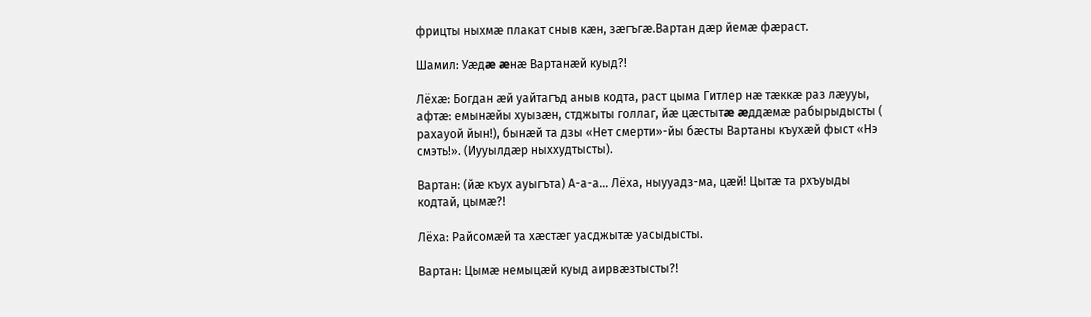фрицты ныхмæ плакат сныв кæн, зæгъгæ.Вартан дæр йемæ фæраст.

Шамил: Уæдæ æнæ Вартанæй куыд?!

Лёхæ: Богдан æй уайтагъд аныв кодта, раст цыма Гитлер нæ тæккæ раз лæууы, афтæ: емынæйы хуызæн, стджыты голлаг, йæ цæстытæ æддæмæ рабырыдысты ( рахауой йын!), бынæй та дзы «Нет смерти»-йы бæсты Вартаны къухæй фыст «Нэ смэть!». (Иууылдæр ныххудтысты).

Вартан: (йæ къух ауыгъта) А-а-а… Лёха, ныууадз-ма, цæй! Цытæ та рхъуыды кодтай, цымæ?!

Лёха: Райсомæй та хæстæг уасджытæ уасыдысты.

Вартан: Цымæ немыцæй куыд аирвæзтысты?!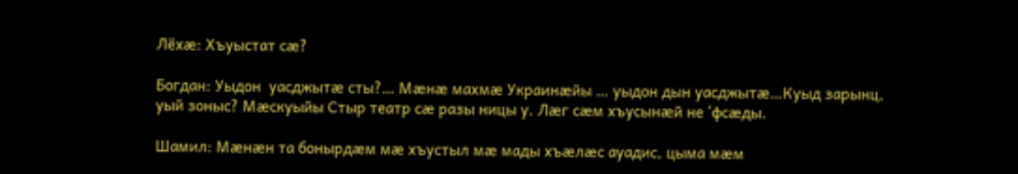Лёхæ: Хъуыстат сæ?

Богдан: Уыдон  уасджытæ сты?… Мæнæ махмæ Украинæйы … уыдон дын уасджытæ…Куыд зарынц, уый зоныс? Мæскуыйы Стыр театр сæ разы ницы у. Лæг сæм хъусынæй не ‘фсæды.

Шамил: Мæнæн та бонырдæм мæ хъустыл мæ мады хъæлæс ауадис, цыма мæм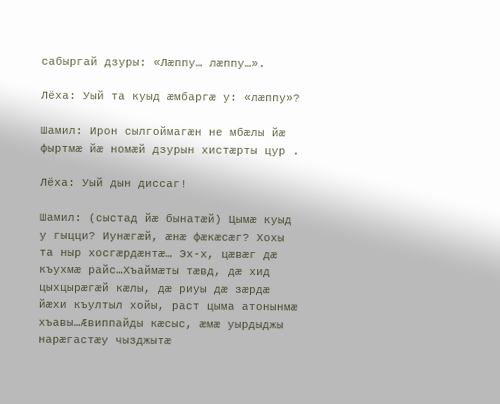сабыргай дзуры: «Лæппу… лæппу…».

Лёха: Уый та куыд æмбаргæ у: «лæппу»?

Шамил: Ирон сылгоймагæн не мбæлы йæ фыртмæ йæ номæй дзурын хистæрты цур .

Лёха: Уый дын диссаг!

Шамил: (сыстад йæ бынатæй) Цымæ куыд у гыцци? Иунæгæй, æнæ фæкæсæг? Хохы та ныр хосгæрдæнтæ… Эх-х, цæвæг дæ къухмæ райс…Хъаймæты тæвд, дæ хид цыхцырæгæй кæлы, дæ риуы дæ зæрдæ йæхи къултыл хойы, раст цыма атонынмæ хъавы…Æвиппайды кæсыс, æмæ уырдыджы  нарæгастæу чызджытæ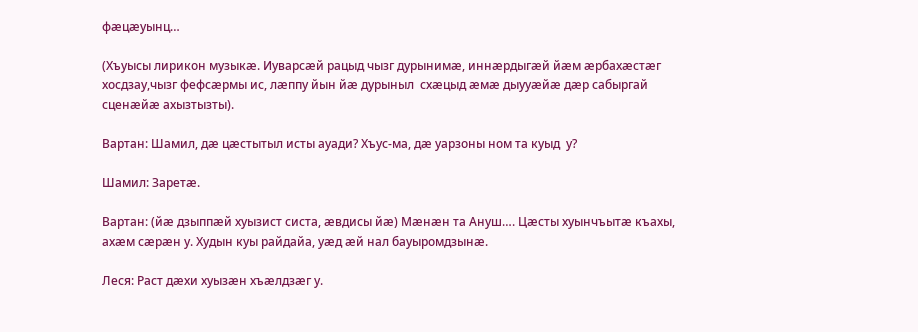фæцæуынц…

(Хъуысы лирикон музыкæ. Иуварсæй рацыд чызг дурынимæ, иннæрдыгæй йæм æрбахæстæг хосдзау,чызг фефсæрмы ис, лæппу йын йæ дурыныл  схæцыд æмæ дыууæйæ дæр сабыргай сценæйæ ахызтызты).

Вартан: Шамил, дæ цæстытыл исты ауади? Хъус-ма, дæ уарзоны ном та куыд  у?

Шамил: Заретæ.

Вартан: (йæ дзыппæй хуызист систа, æвдисы йæ) Мæнæн та Ануш…. Цæсты хуынчъытæ къахы, ахæм сæрæн у. Худын куы райдайа, уæд æй нал бауыромдзынæ.

Леся: Раст дæхи хуызæн хъæлдзæг у.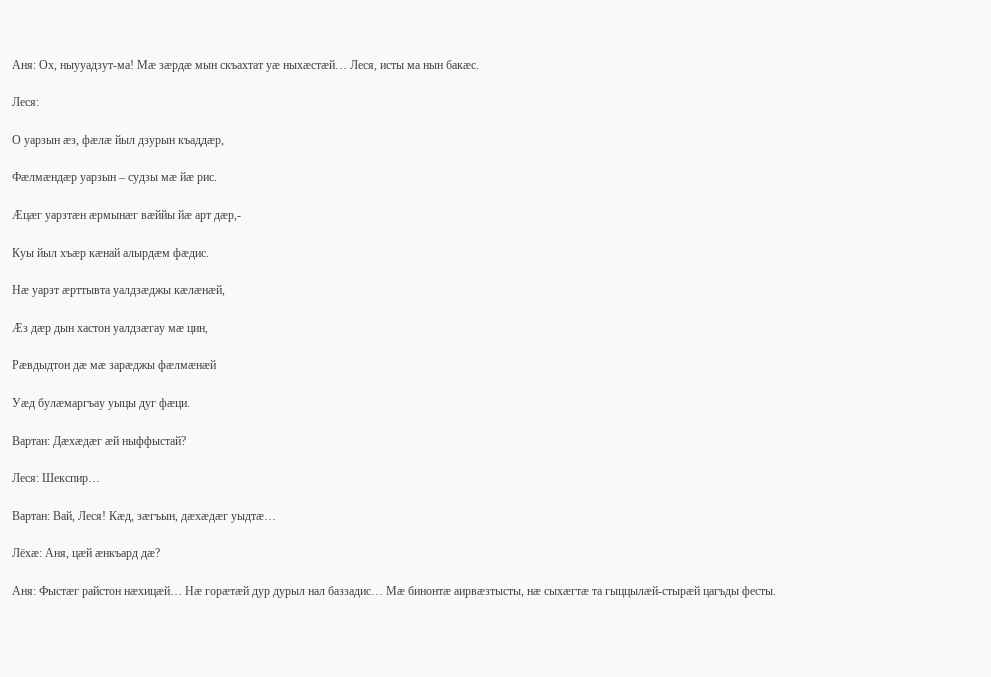Аня: Ох, ныууадзут-ма! Мæ зæрдæ мын скъахтат уæ ныхæстæй… Леся, исты ма нын бакæс.

Леся:

О уарзын æз, фæлæ йыл дзурын къаддæр,

Фæлмæндæр уарзын – судзы мæ йæ рис.

Æцæг уарзтæн æрмынæг вæййы йæ арт дæр,-

Куы йыл хъæр кæнай алырдæм фæдис.

Нæ уарзт æрттывта уалдзæджы кæлæнæй,

Æз дæр дын хастон уалдзæгау мæ цин,

Рæвдыдтон дæ мæ зарæджы фæлмæнæй

Уæд булæмаргъау уыцы дуг фæци.

Вартан: Дæхæдæг æй ныффыстай?

Леся: Шекспир…

Вартан: Вай, Леся! Кæд, зæгъын, дæхæдæг уыдтæ…

Лёхæ: Аня, цæй æнкъард дæ?

Аня: Фыстæг райстон нæхицæй… Нæ горæтæй дур дурыл нал баззадис… Мæ бинонтæ аирвæзтысты, нæ сыхæгтæ та гыццылæй-стырæй цагъды фесты.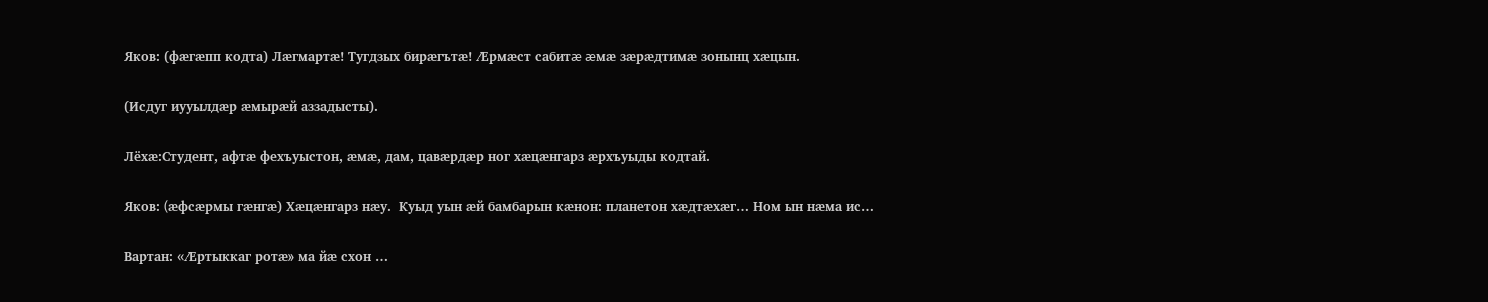Яков: (фæгæпп кодта) Лæгмартæ! Тугдзых бирæгътæ! Æрмæст сабитæ æмæ зæрæдтимæ зонынц хæцын.

(Исдуг иууылдæр æмырæй аззадысты).

Лёхæ:Студент, афтæ фехъуыстон, æмæ, дам, цавæрдæр ног хæцæнгарз æрхъуыды кодтай.

Яков: (æфсæрмы гæнгæ) Хæцæнгарз нæу.  Куыд уын æй бамбарын кæнон: планетон хæдтæхæг… Ном ын нæма ис…

Вартан: «Æртыккаг ротæ» ма йæ схон …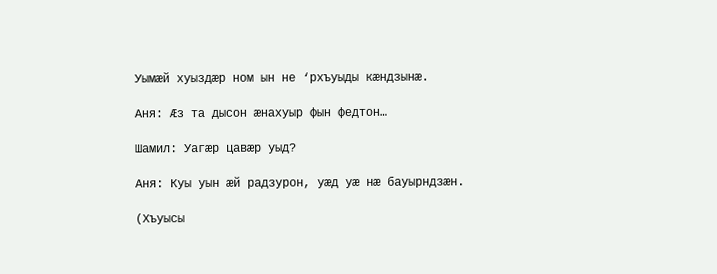Уымæй хуыздæр ном ын не ‘рхъуыды кæндзынæ.

Аня: Æз та дысон æнахуыр фын федтон…

Шамил: Уагæр цавæр уыд?

Аня: Куы уын æй радзурон, уæд уæ нæ бауырндзæн.

(Хъуысы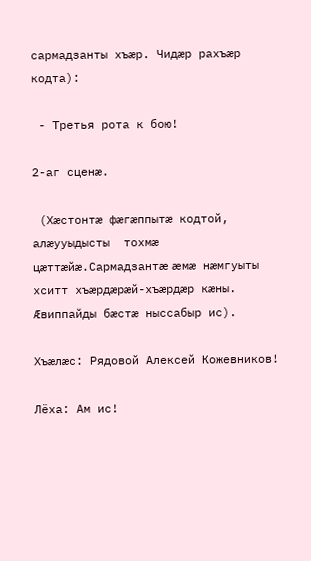сармадзанты хъæр. Чидæр рахъæр кодта):

 - Третья рота к бою!

2-аг сценæ.

 (Хæстонтæ фæгæппытæ кодтой, алæууыдысты  тохмæ цæттæйæ.Сармадзантæ æмæ нæмгуыты хситт хъæрдæрæй-хъæрдæр кæны. Æвиппайды бæстæ ныссабыр ис).

Хъæлæс: Рядовой Алексей Кожевников!

Лёха: Ам ис!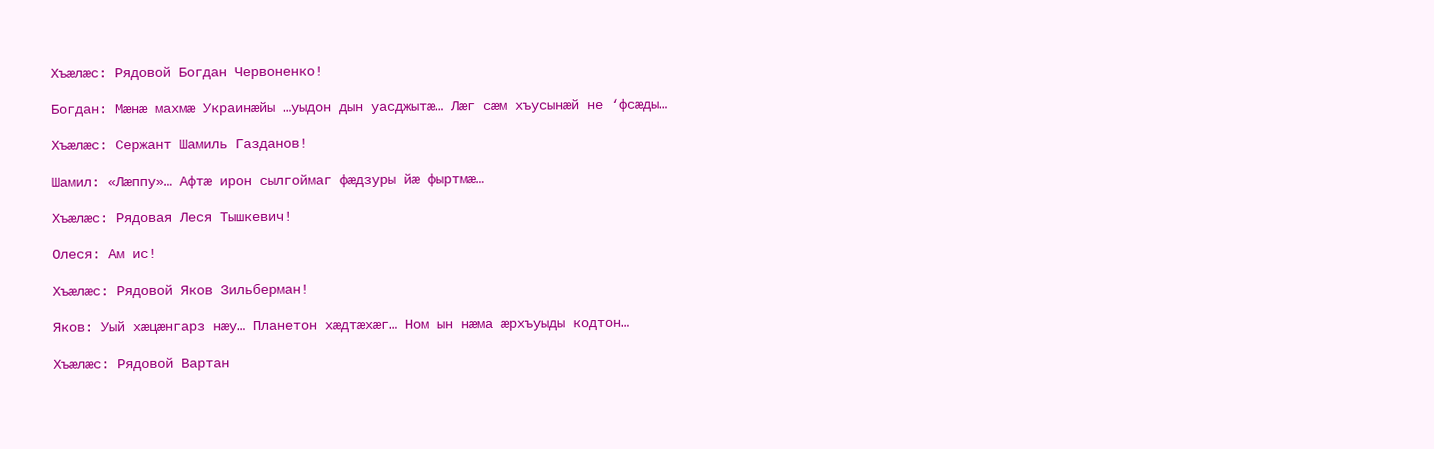Хъæлæс: Рядовой Богдан Червоненко!

Богдан: Мæнæ махмæ Украинæйы …уыдон дын уасджытæ… Лæг сæм хъусынæй не ‘фсæды…

Хъæлæс: Сержант Шамиль Газданов!

Шамил: «Лæппу»… Афтæ ирон сылгоймаг фæдзуры йæ фыртмæ…

Хъæлæс: Рядовая Леся Тышкевич!

Олеся: Ам ис!

Хъæлæс: Рядовой Яков Зильберман!

Яков: Уый хæцæнгарз нæу… Планетон хæдтæхæг… Ном ын нæма æрхъуыды кодтон…

Хъæлæс: Рядовой Вартан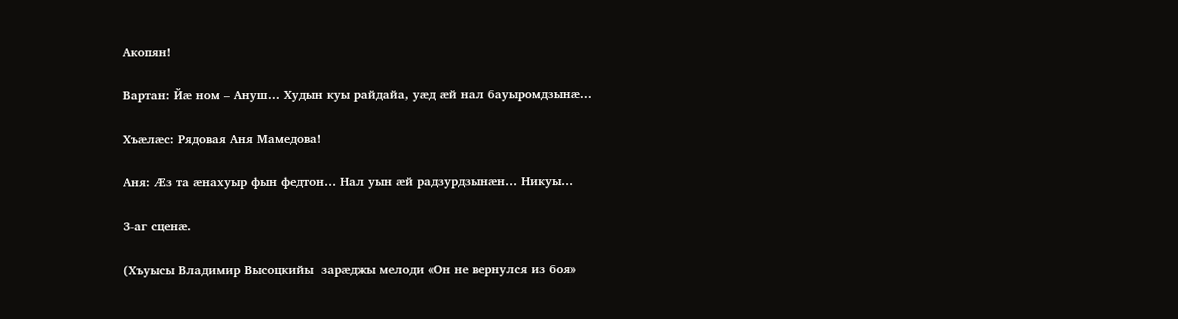Акопян!

Вартан: Йæ ном – Ануш… Худын куы райдайа, уæд æй нал бауыромдзынæ…

Хъæлæс: Рядовая Аня Мамедова!

Аня: Æз та æнахуыр фын федтон… Нал уын æй радзурдзынæн… Никуы…

3-аг сценæ.

(Хъуысы Владимир Высоцкийы  зарæджы мелоди «Он не вернулся из боя»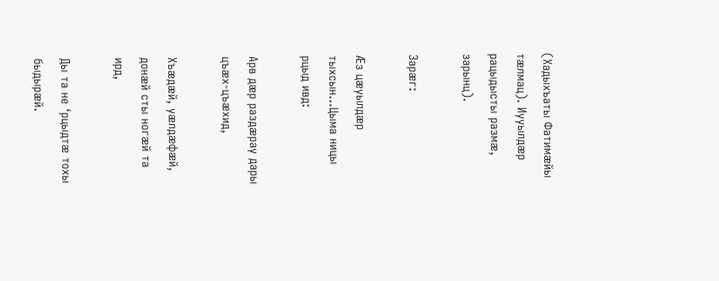(Хадыхъаты Фатимæйы тæлмац). Иууылдæр рацыдысты размæ, зарынц).

Зарæг:

Æз цæуылдæр тыхсын…Цыма ницы рцыд ивд:

Арв дæр раздæрау дары цъæх-цъæхид,

Хъæдæй, уæлдæфæй, донæй сты ногæй та ирд,

Ды та не ‘рцыдтæ тохы быдырæй.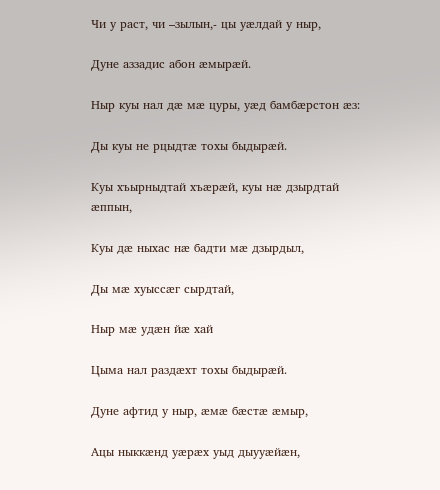Чи у раст, чи –зылын,- цы уæлдай у ныр,

Дуне аззадис абон æмырæй.

Ныр куы нал дæ мæ цуры, уæд бамбæрстон æз:

Ды куы не рцыдтæ тохы быдырæй.

Куы хъырныдтай хъæрæй, куы нæ дзырдтай æппын,

Куы дæ ныхас нæ бадти мæ дзырдыл,

Ды мæ хуыссæг сырдтай,

Ныр мæ удæн йæ хай

Цыма нал раздæхт тохы быдырæй.

Дуне афтид у ныр, æмæ бæстæ æмыр,

Ацы ныккæнд уæрæх уыд дыууæйæн,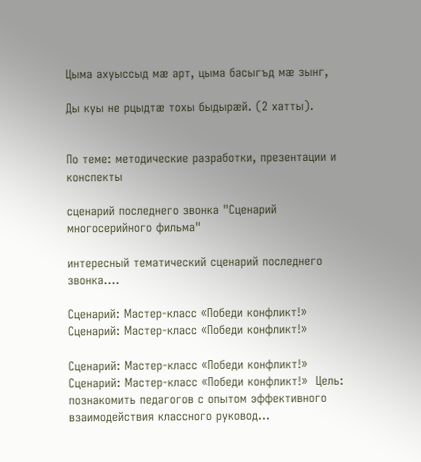Цыма ахуыссыд мæ арт, цыма басыгъд мæ зынг,

Ды куы не рцыдтæ тохы быдырæй. (2 хатты).


По теме: методические разработки, презентации и конспекты

сценарий последнего звонка "Сценарий многосерийного фильма"

интересный тематический сценарий последнего звонка....

Сценарий: Мастер-класс «Победи конфликт!» Сценарий: Мастер-класс «Победи конфликт!»

Сценарий: Мастер-класс «Победи конфликт!»    Сценарий: Мастер-класс «Победи конфликт!»  Цель: познакомить педагогов с опытом эффективного взаимодействия классного руковод...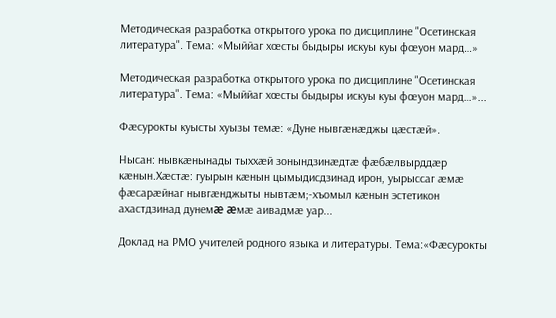Методическая разработка открытого урока по дисциплине "Осетинская литература". Тема: «Мыййаг хœсты быдыры искуы куы фœуон мард…»

Методическая разработка открытого урока по дисциплине "Осетинская литература". Тема: «Мыййаг хœсты быдыры искуы куы фœуон мард…»...

Фæсурокты куысты хуызы темæ: «Дуне нывгæнæджы цæстæй».

Нысан: нывкæнынады тыххæй зонындзинæдтæ фæбæлвырддæр кæнын.Хæстæ: гуырын кæнын цымыдисдзинад ирон, уырыссаг æмæ фæсарæйнаг нывгæнджыты нывтæм;-хъомыл кæнын эстетикон ахастдзинад дунемæ æмæ аивадмæ уар...

Доклад на РМО учителей родного языка и литературы. Тема:«Фæсурокты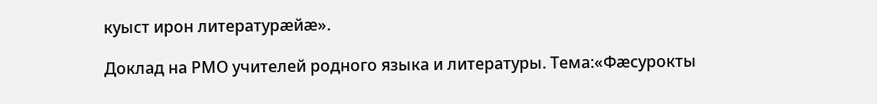куыст ирон литературæйæ».

Доклад на РМО учителей родного языка и литературы. Тема:«Фæсурокты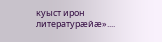куыст ирон литературæйæ»....